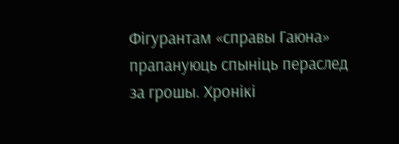Фігурантам «справы Гаюна» прапануюць спыніць пераслед за грошы. Хронікі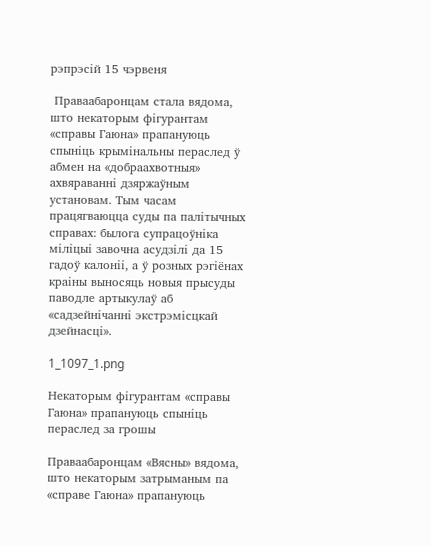рэпрэсій 15 чэрвеня

 Праваабаронцам стала вядома, што некаторым фігурантам «справы Гаюна» прапануюць спыніць крымінальны пераслед ў абмен на «добраахвотныя» ахвяраванні дзяржаўным установам. Тым часам працягваюцца суды па палітычных справах: былога супрацоўніка міліцыі завочна асудзілі да 15 гадоў калоніі, а ў розных рэгіёнах краіны выносяць новыя прысуды паводле артыкулаў аб «садзейнічанні экстрэмісцкай дзейнасці».

1_1097_1.png

Некаторым фігурантам «справы Гаюна» прапануюць спыніць пераслед за грошы

Праваабаронцам «Вясны» вядома, што некаторым затрыманым па «справе Гаюна» прапануюць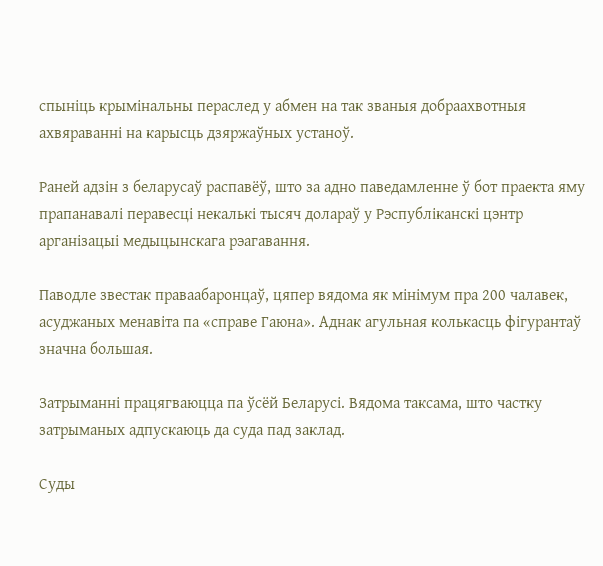спыніць крымінальны пераслед у абмен на так званыя добраахвотныя ахвяраванні на карысць дзяржаўных устаноў.

Раней адзін з беларусаў распавёў, што за адно паведамленне ў бот праекта яму прапанавалі перавесці некалькі тысяч долараў у Рэспубліканскі цэнтр арганізацыі медыцынскага рэагавання.

Паводле звестак праваабаронцаў, цяпер вядома як мінімум пра 200 чалавек, асуджаных менавіта па «справе Гаюна». Аднак агульная колькасць фігурантаў значна большая.

Затрыманні працягваюцца па ўсёй Беларусі. Вядома таксама, што частку затрыманых адпускаюць да суда пад заклад.

Суды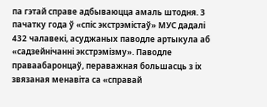па гэтай справе адбываюцца амаль штодня. З пачатку года ў «спіс экстрэмістаў» МУС дадалі 432 чалавекі, асуджаных паводле артыкула аб «садзейнічанні экстрэмізму». Паводле праваабаронцаў, пераважная большасць з іх звязаная менавіта са «справай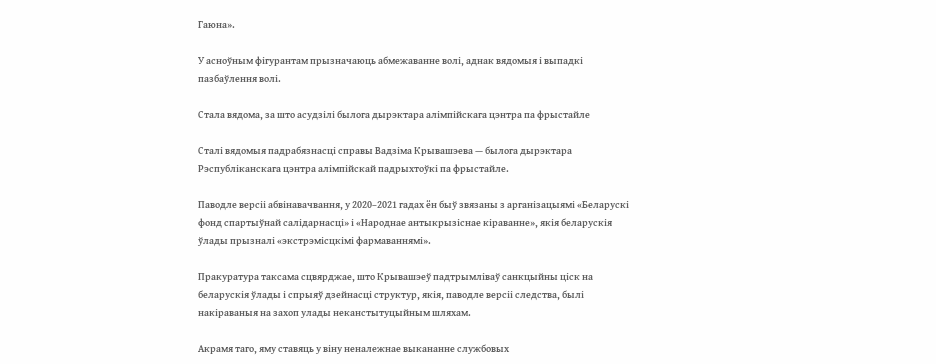Гаюна».

У асноўным фігурантам прызначаюць абмежаванне волі, аднак вядомыя і выпадкі пазбаўлення волі.

Стала вядома, за што асудзілі былога дырэктара алімпійскага цэнтра па фрыстайле

Сталі вядомыя падрабязнасці справы Вадзіма Крывашэева — былога дырэктара Рэспубліканскага цэнтра алімпійскай падрыхтоўкі па фрыстайле.

Паводле версіі абвінавачвання, у 2020–2021 гадах ён быў звязаны з арганізацыямі «Беларускі фонд спартыўнай салідарнасці» і «Народнае антыкрызіснае кіраванне», якія беларускія ўлады прызналі «экстрэмісцкімі фармаваннямі».

Пракуратура таксама сцвярджае, што Крывашэеў падтрымліваў санкцыйны ціск на беларускія ўлады і спрыяў дзейнасці структур, якія, паводле версіі следства, былі накіраваныя на захоп улады неканстытуцыйным шляхам.

Акрамя таго, яму ставяць у віну неналежнае выкананне службовых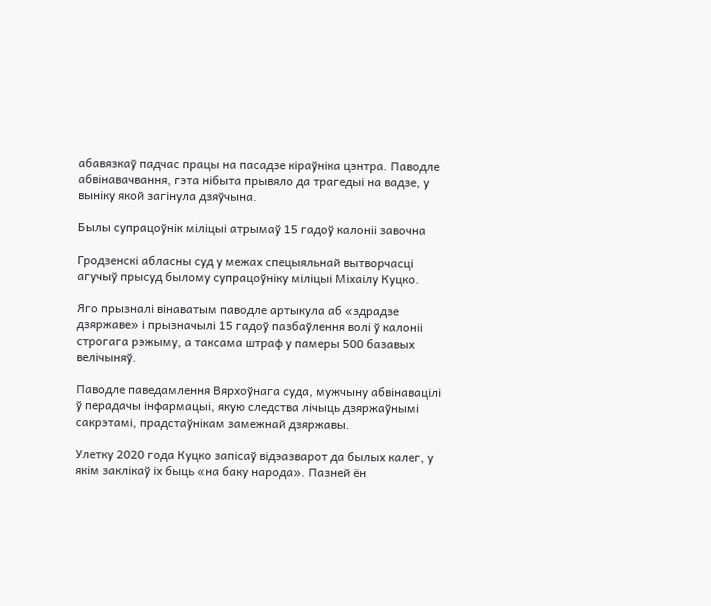абавязкаў падчас працы на пасадзе кіраўніка цэнтра. Паводле абвінавачвання, гэта нібыта прывяло да трагедыі на вадзе, у выніку якой загінула дзяўчына.

Былы супрацоўнік міліцыі атрымаў 15 гадоў калоніі завочна

Гродзенскі абласны суд у межах спецыяльнай вытворчасці агучыў прысуд былому супрацоўніку міліцыі Міхаілу Куцко.

Яго прызналі вінаватым паводле артыкула аб «здрадзе дзяржаве» і прызначылі 15 гадоў пазбаўлення волі ў калоніі строгага рэжыму, а таксама штраф у памеры 500 базавых велічыняў.

Паводле паведамлення Вярхоўнага суда, мужчыну абвінавацілі ў перадачы інфармацыі, якую следства лічыць дзяржаўнымі сакрэтамі, прадстаўнікам замежнай дзяржавы.

Улетку 2020 года Куцко запісаў відэазварот да былых калег, у якім заклікаў іх быць «на баку народа». Пазней ён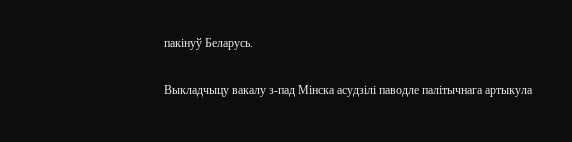пакінуў Беларусь.

Выкладчыцу вакалу з-пад Мінска асудзілі паводле палітычнага артыкула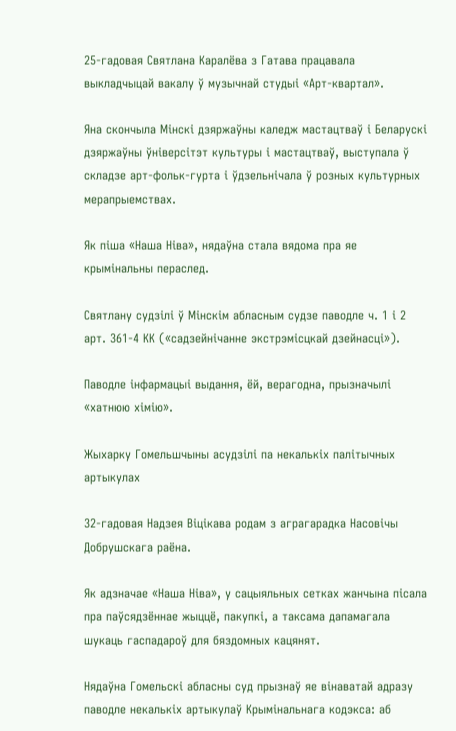25-гадовая Святлана Каралёва з Гатава працавала выкладчыцай вакалу ў музычнай студыі «Арт-квартал».

Яна скончыла Мінскі дзяржаўны каледж мастацтваў і Беларускі дзяржаўны ўніверсітэт культуры і мастацтваў, выступала ў складзе арт-фольк-гурта і ўдзельнічала ў розных культурных мерапрыемствах.

Як піша «Наша Ніва», нядаўна стала вядома пра яе крымінальны пераслед.

Святлану судзілі ў Мінскім абласным судзе паводле ч. 1 і 2 арт. 361-4 КК («садзейнічанне экстрэмісцкай дзейнасці»).

Паводле інфармацыі выдання, ёй, верагодна, прызначылі «хатнюю хімію».

Жыхарку Гомельшчыны асудзілі па некалькіх палітычных артыкулах

32-гадовая Надзея Віцікава родам з аграгарадка Насовічы Добрушскага раёна.

Як адзначае «Наша Ніва», у сацыяльных сетках жанчына пісала пра паўсядзённае жыццё, пакупкі, а таксама дапамагала шукаць гаспадароў для бяздомных кацянят.

Нядаўна Гомельскі абласны суд прызнаў яе вінаватай адразу паводле некалькіх артыкулаў Крымінальнага кодэкса: аб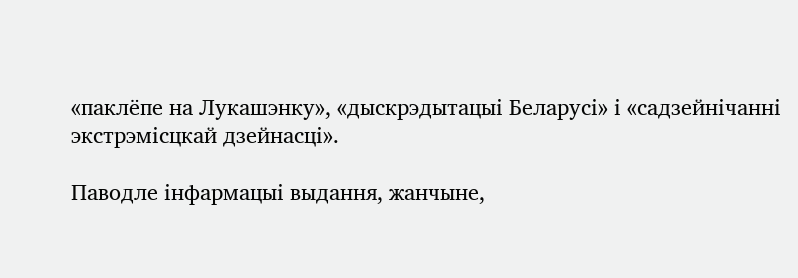«паклёпе на Лукашэнку», «дыскрэдытацыі Беларусі» і «садзейнічанні экстрэмісцкай дзейнасці».

Паводле інфармацыі выдання, жанчыне,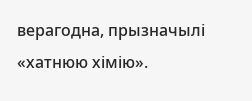верагодна, прызначылі «хатнюю хімію».